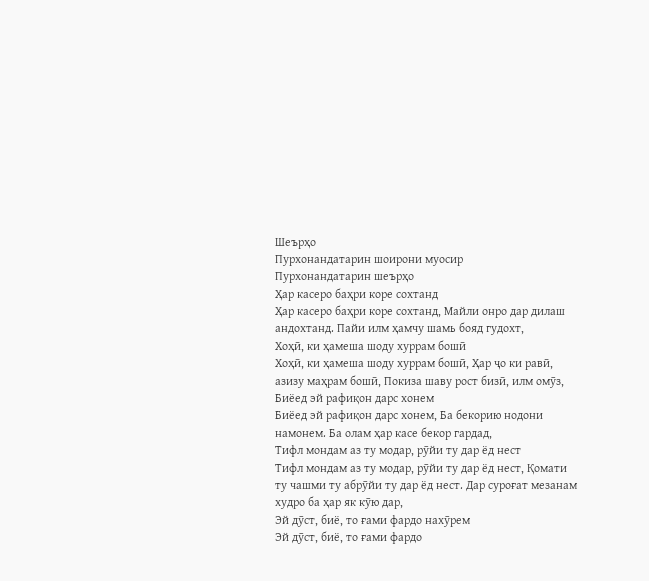Шеърҳо
Пурхонандатарин шоирони муосир
Пурхонандатарин шеърҳо
Ҳар касеро баҳри коре сохтанд
Ҳар касеро баҳри коре сохтанд, Майли онро дар дилаш андохтанд. Пайи илм ҳамчу шамь бояд гудохт,
Хоҳӣ, ки ҳамеша шоду хуррам бошӣ
Хоҳӣ, ки ҳамеша шоду хуррам бошӣ, Ҳар ҷо ки равӣ, азизу маҳрам бошӣ, Покиза шаву рост бизӣ, илм омӯз,
Биёед эй рафиқон дарс хонем
Биёед эй рафиқон дарс хонем, Ба бекорию нодони намонем. Ба олам ҳар касе бекор гардад,
Тифл мондам аз ту модар, рӯйи ту дар ёд нест
Тифл мондам аз ту модар, рӯйи ту дар ёд нест, Қомати ту чашми ту абрӯйи ту дар ёд нест. Дар суроғат мезанам худро ба ҳар як кӯю дар,
Эй дӯст, биё, то ғами фардо нахӯрем
Эй дӯст, биё, то ғами фардо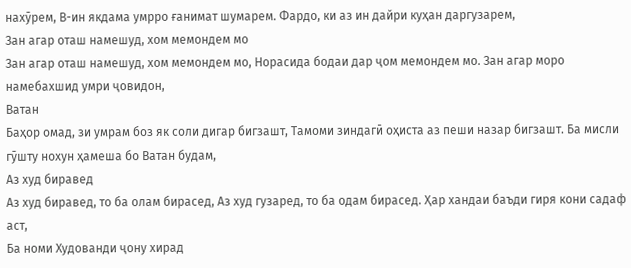нахӯрем, В-ин якдама умрро ғанимат шумарем. Фардо, ки аз ин дайри куҳан даргузарем,
Зан агар оташ намешуд, хом мемондем мо
Зан агар оташ намешуд, хом мемондем мо, Норасида бодаи дар ҷом мемондем мо. Зан агар моро намебахшид умри ҷовидон,
Ватан
Баҳор омад, зи умрам боз як соли дигар бигзашт, Тамоми зиндагӣ оҳиста аз пеши назар бигзашт. Ба мисли гӯшту нохун ҳамеша бо Ватан будам,
Аз худ биравед
Аз худ биравед, то ба олам бирасед, Аз худ гузаред, то ба одам бирасед. Ҳар хандаи баъди гиря кони садаф аст,
Ба номи Худованди ҷону хирад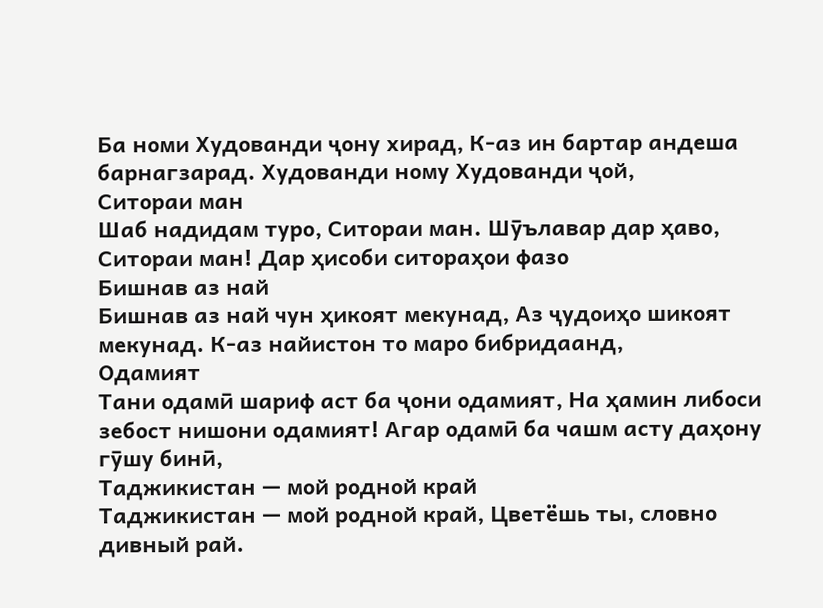Ба номи Худованди ҷону хирад, К-аз ин бартар андеша барнагзарад. Худованди ному Худованди ҷой,
Ситораи ман
Шаб надидам туро, Ситораи ман. Шӯълавар дар ҳаво, Ситораи ман! Дар ҳисоби ситораҳои фазо
Бишнав аз най
Бишнав аз най чун ҳикоят мекунад, Аз ҷудоиҳо шикоят мекунад. К-аз найистон то маро бибридаанд,
Одамият
Тани одамӣ шариф аст ба ҷони одамият, На ҳамин либоси зебост нишони одамият! Агар одамӣ ба чашм асту даҳону гӯшу бинӣ,
Таджикистан — мой родной край
Таджикистан — мой родной край, Цветёшь ты, словно дивный рай.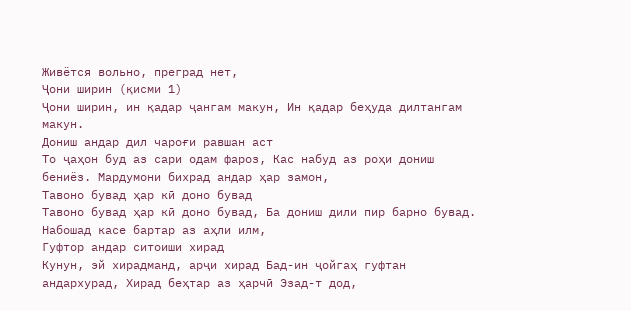Живётся вольно, преград нет,
Ҷони ширин (қисми 1)
Ҷони ширин, ин қадар ҷангам макун, Ин қадар беҳуда дилтангам макун.
Дониш андар дил чароғи равшан аст
То ҷаҳон буд аз сари одам фароз, Кас набуд аз роҳи дониш бениёз. Мардумони бихрад андар ҳар замон,
Тавоно бувад ҳар кӣ доно бувад
Тавоно бувад ҳар кӣ доно бувад, Ба дониш дили пир барно бувад. Набошад касе бартар аз аҳли илм,
Гуфтор андар ситоиши хирад
Кунун, эй хирадманд, арҷи хирад Бад-ин ҷойгаҳ гуфтан андархурад, Хирад беҳтар аз ҳарчӣ Эзад-т дод,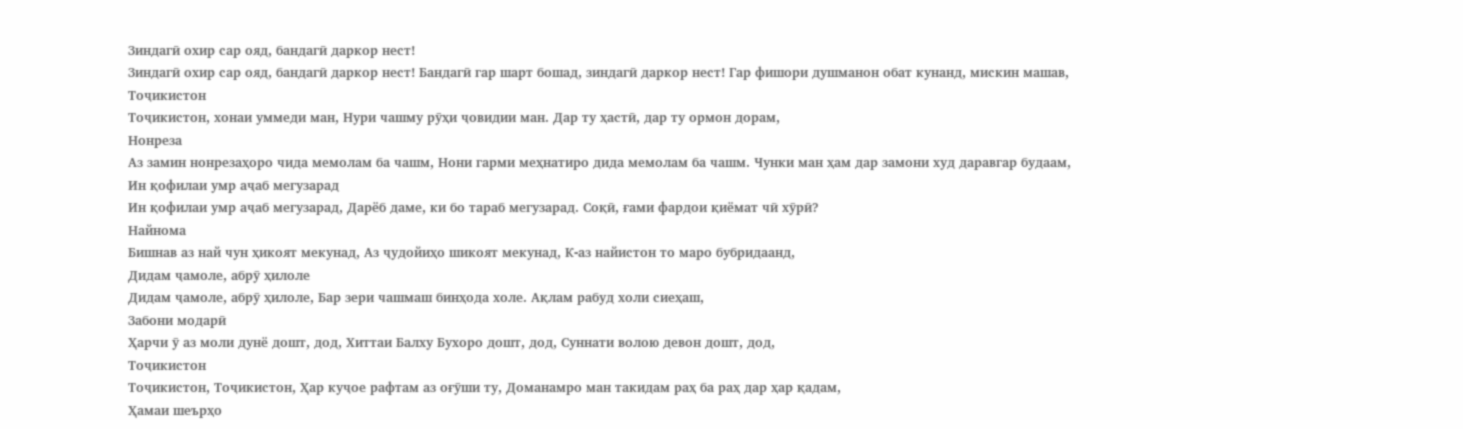Зиндагӣ охир сар ояд, бандагӣ даркор нест!
Зиндагӣ охир сар ояд, бандагӣ даркор нест! Бандагӣ гар шарт бошад, зиндагӣ даркор нест! Гар фишори душманон обат кунанд, мискин машав,
Тоҷикистон
Тоҷикистон, хонаи уммеди ман, Нури чашму рӯҳи ҷовидии ман. Дар ту ҳастӣ, дар ту ормон дорам,
Нонреза
Аз замин нонрезаҳоро чида мемолам ба чашм, Нони гарми меҳнатиро дида мемолам ба чашм. Чунки ман ҳам дар замони худ даравгар будаам,
Ин қофилаи умр аҷаб мегузарад
Ин қофилаи умр аҷаб мегузарад, Дарёб даме, ки бо тараб мегузарад. Соқӣ, ғами фардои қиёмат чӣ хӯрӣ?
Найнома
Бишнав аз най чун ҳикоят мекунад, Аз ҷудойиҳо шикоят мекунад, К-аз найистон то маро бубридаанд,
Дидам ҷамоле, абрӯ ҳилоле
Дидам ҷамоле, абрӯ ҳилоле, Бар зери чашмаш бинҳода холе. Ақлам рабуд холи сиеҳаш,
Забони модарӣ
Ҳарчи ӯ аз моли дунё дошт, дод, Хиттаи Балху Бухоро дошт, дод, Суннати волою девон дошт, дод,
Тоҷикистон
Тоҷикистон, Тоҷикистон, Ҳар куҷое рафтам аз оғӯши ту, Доманамро ман такидам раҳ ба раҳ дар ҳар қадам,
Ҳамаи шеърҳо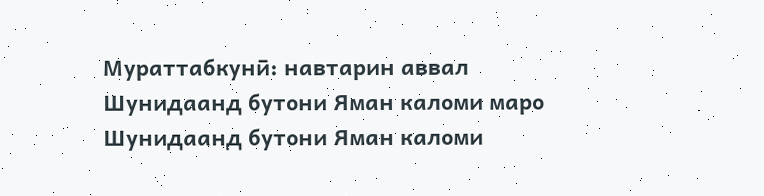Мураттабкунӣ: навтарин аввал
Шунидаанд бутони Яман каломи маро
Шунидаанд бутони Яман каломи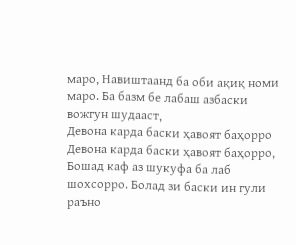маро, Навиштаанд ба оби ақиқ номи маро. Ба базм бе лабаш азбаски вожгун шудааст,
Девона карда баски ҳавоят баҳорро
Девона карда баски ҳавоят баҳорро, Бошад каф аз шукуфа ба лаб шохсорро. Болад зи баски ин гули раъно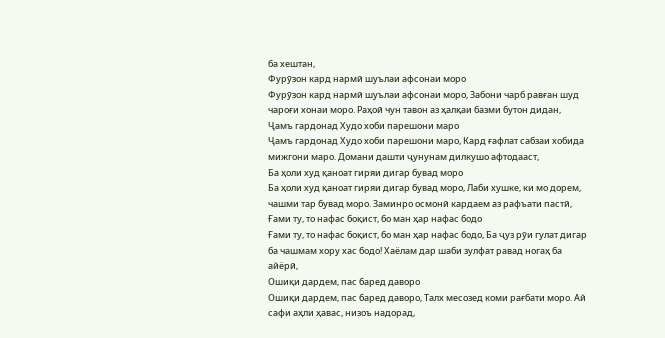ба хештан,
Фурӯзон кард нармӣ шуълаи афсонаи моро
Фурӯзон кард нармӣ шуълаи афсонаи моро, Забони чарб равған шуд чароғи хонаи моро. Раҳоӣ чун тавон аз ҳалқаи базми бутон дидан,
Ҷамъ гардонад Худо хоби парешони маро
Ҷамъ гардонад Худо хоби парешони маро, Кард ғафлат сабзаи хобида мижгони маро. Домани дашти ҷунунам дилкушо афтодааст,
Ба ҳоли худ қаноат гиряи дигар бувад моро
Ба ҳоли худ қаноат гиряи дигар бувад моро, Лаби хушке, ки мо дорем, чашми тар бувад моро. Заминро осмонӣ кардаем аз рафъати пастӣ,
Ғами ту, то нафас боқист, бо ман ҳар нафас бодо
Ғами ту, то нафас боқист, бо ман ҳар нафас бодо, Ба ҷуз рӯи гулат дигар ба чашмам хору хас бодо! Хаёлам дар шаби зулфат равад ногаҳ ба айёрӣ,
Ошиқи дардем, пас баред даворо
Ошиқи дардем, пас баред даворо, Талх месозед коми рағбати моро. Ай сафи аҳли ҳавас, низоъ надорад,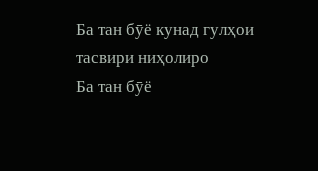Ба тан бӯё кунад гулҳои тасвири ниҳолиро
Ба тан бӯё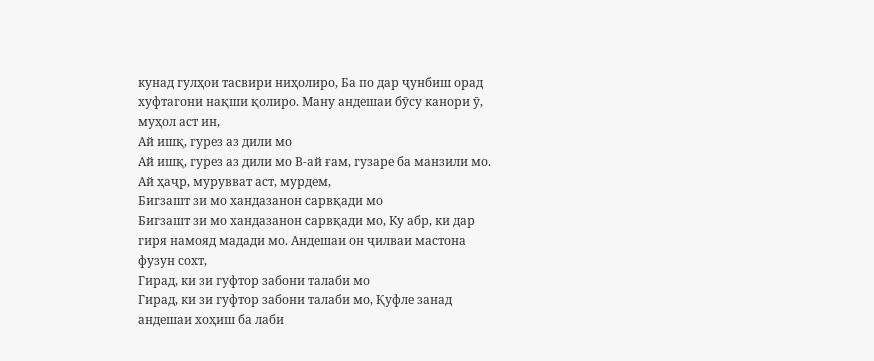кунад гулҳои тасвири ниҳолиро, Ба по дар ҷунбиш орад хуфтагони нақши қолиро. Ману андешаи бӯсу канори ӯ, муҳол аст ин,
Ай ишқ, гурез аз дили мо
Ай ишқ, гурез аз дили мо В-ай ғам, гузаре ба манзили мо. Ай ҳаҷр, мурувват аст, мурдем,
Бигзашт зи мо хандазанон сарвқади мо
Бигзашт зи мо хандазанон сарвқади мо, Ку абр, ки дар гиря намояд мадади мо. Андешаи он ҷилваи мастона фузун сохт,
Гирад, ки зи гуфтор забони талаби мо
Гирад, ки зи гуфтор забони талаби мо, Қуфле занад андешаи хоҳиш ба лаби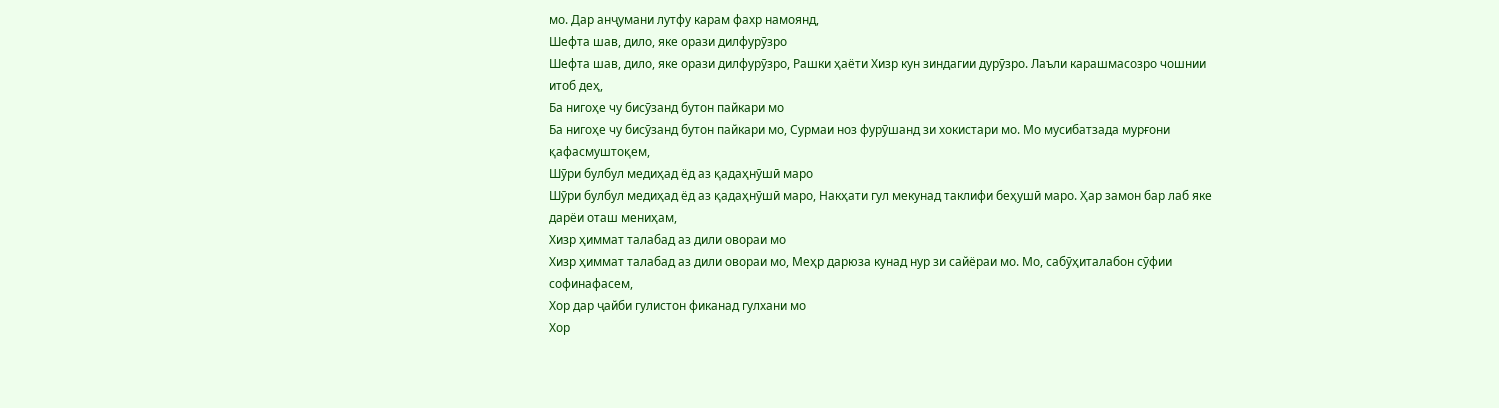мо. Дар анҷумани лутфу карам фахр намоянд,
Шефта шав, дило, яке орази дилфурӯзро
Шефта шав, дило, яке орази дилфурӯзро, Рашки ҳаёти Хизр кун зиндагии дурӯзро. Лаъли карашмасозро чошнии итоб деҳ,
Ба нигоҳе чу бисӯзанд бутон пайкари мо
Ба нигоҳе чу бисӯзанд бутон пайкари мо, Сурмаи ноз фурӯшанд зи хокистари мо. Мо мусибатзада мурғони қафасмуштоқем,
Шӯри булбул медиҳад ёд аз қадаҳнӯшӣ маро
Шӯри булбул медиҳад ёд аз қадаҳнӯшӣ маро, Накҳати гул мекунад таклифи беҳушӣ маро. Ҳар замон бар лаб яке дарёи оташ мениҳам,
Хизр ҳиммат талабад аз дили овораи мо
Хизр ҳиммат талабад аз дили овораи мо, Меҳр дарюза кунад нур зи сайёраи мо. Мо, сабӯҳиталабон сӯфии софинафасем,
Хор дар ҷайби гулистон фиканад гулхани мо
Хор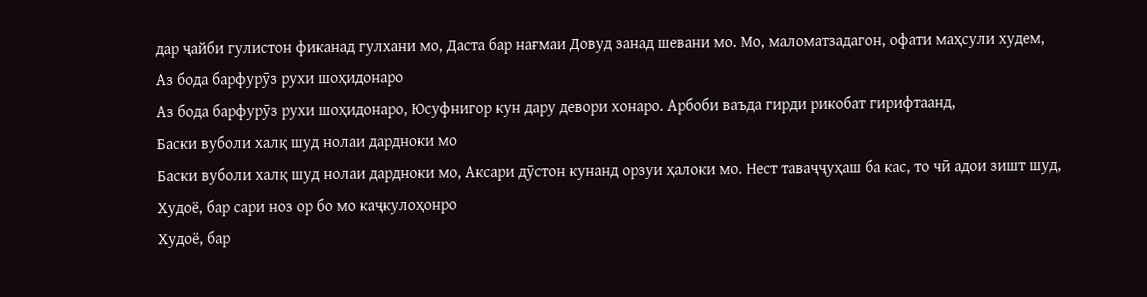дар ҷайби гулистон фиканад гулхани мо, Даста бар нағмаи Довуд занад шевани мо. Мо, маломатзадагон, офати маҳсули худем,
Аз бода барфурӯз рухи шоҳидонаро
Аз бода барфурӯз рухи шоҳидонаро, Юсуфнигор кун дару девори хонаро. Арбоби ваъда гирди рикобат гирифтаанд,
Баски вуболи халқ шуд нолаи дардноки мо
Баски вуболи халқ шуд нолаи дардноки мо, Аксари дӯстон кунанд орзуи ҳалоки мо. Нест таваҷҷуҳаш ба кас, то чӣ адои зишт шуд,
Худоё, бар сари ноз ор бо мо каҷкулоҳонро
Худоё, бар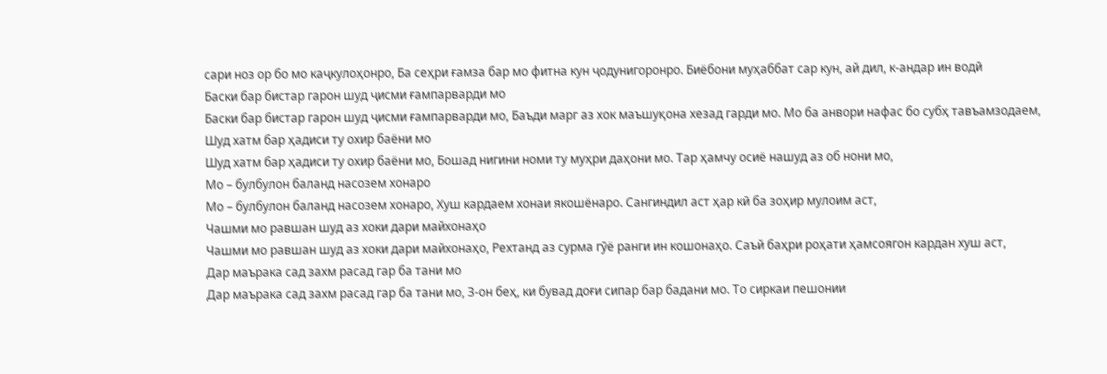сари ноз ор бо мо каҷкулоҳонро, Ба сеҳри ғамза бар мо фитна кун ҷодунигоронро. Биёбони муҳаббат сар кун, ай дил, к-андар ин водӣ
Баски бар бистар гарон шуд ҷисми ғампарварди мо
Баски бар бистар гарон шуд ҷисми ғампарварди мо, Баъди марг аз хок маъшуқона хезад гарди мо. Мо ба анвори нафас бо субҳ тавъамзодаем,
Шуд хатм бар ҳадиси ту охир баёни мо
Шуд хатм бар ҳадиси ту охир баёни мо, Бошад нигини номи ту муҳри даҳони мо. Тар ҳамчу осиё нашуд аз об нони мо,
Мо – булбулон баланд насозем хонаро
Мо – булбулон баланд насозем хонаро, Хуш кардаем хонаи якошёнаро. Сангиндил аст ҳар кӣ ба зоҳир мулоим аст,
Чашми мо равшан шуд аз хоки дари майхонаҳо
Чашми мо равшан шуд аз хоки дари майхонаҳо, Рехтанд аз сурма гӯё ранги ин кошонаҳо. Саъй баҳри роҳати ҳамсоягон кардан хуш аст,
Дар маърака сад захм расад гар ба тани мо
Дар маърака сад захм расад гар ба тани мо, З-он беҳ, ки бувад доғи сипар бар бадани мо. То сиркаи пешонии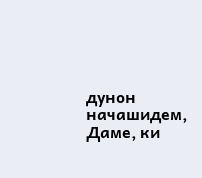дунон начашидем,
Даме, ки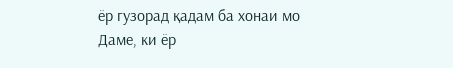ёр гузорад қадам ба хонаи мо
Даме, ки ёр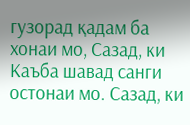гузорад қадам ба хонаи мо, Сазад, ки Каъба шавад санги остонаи мо. Сазад, ки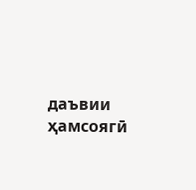даъвии ҳамсоягӣ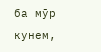ба мӯр кунем,